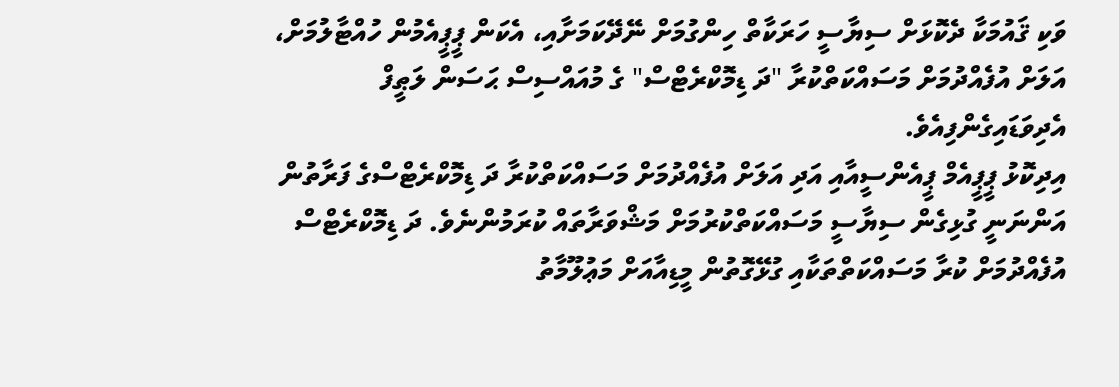ވަކި ޤައުމަކާ ދެކޮޅަށް ސިޔާސީ ހަރަކާތް ހިންގުމަށް ނޭދޭކަމަށާއި، އެކަން ޕީޕީއެމުން ހުއްޓާލުމަށް، އަލަށް އުފެއްދުމަށް މަސައްކަތްކުރާ "ދަ ޑިމޮކްރެޓްސް" ގެ މުއައްސިސް ޙަސަން ލަޠީފް އެދިވަޑައިގެންފިއެވެ.
އިދިކޮޅު ޕީޕީއެމް ޕީއެންސީއާއި އަދި އަލަށް އުފެއްދުމަށް މަސައްކަތްކުރާ ދަ ޑިމޮކްރެޓްސްގެ ފަރާތުން އަންނަނީ ގުޅިގެން ސިޔާސީ މަސައްކަތްކުރުމަށް މަޝްވަރާތައް ކުރަމުންނެވެ. ދަ ޑިމޮކްރެޓްސް އުފެއްދުމަށް ކުރާ މަސައްކަތްތަކާއި ގުޅޭގޮތުން މީޑިއާއަށް މަޢުލޫމާތު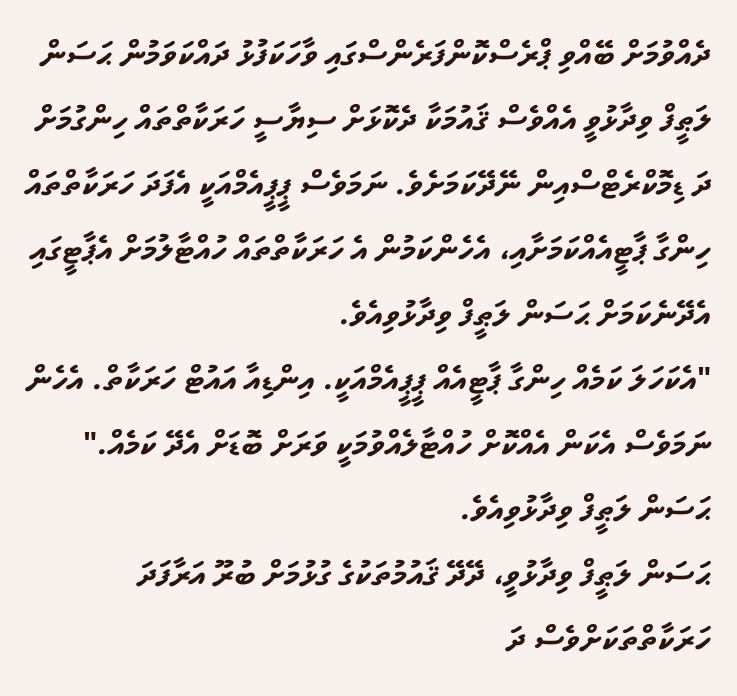ދެއްވުމަށް ބޭއްވި ޕްރެސްކޮންފަރެންސްގައި ވާހަކަފުޅު ދައްކަވަމުން ޙަސަން ލަޠީފް ވިދާޅުވީ އެއްވެސް ޤައުމަކާ ދެކޮޅަށް ސިޔާސީ ހަރަކާތްތައް ހިންގުމަށް ދަ ޑިމޮކްރެޓްސްއިން ނޭދޭކަމަށެވެ. ނަމަވެސް ޕީޕީއެމްއަކީ އެފަދަ ހަރަކާތްތައް ހިންގާ ޕާޓީއެއްކަމަށާއި، އެހެންކަމުން އެ ހަރަކާތްތައް ހުއްޓާލުމަށް އެޕާޓީގައި އެދޭނެކަމަށް ޙަސަން ލަޠީފް ވިދާޅުވިއެވެ.
"އެކަހަލަ ކަމެއް ހިންގާ ޕާޓީއެއް ޕީޕީއެމްއަކީ. އިންޑިއާ އައުޓް ހަރަކާތް. އެހެން ނަމަވެސް އެކަން އެއްކޮށް ހުއްޓާލެއްވުމަކީ ވަރަށް ބޮޑަށް އެދޭ ކަމެއް." ޙަސަން ލަޠީފް ވިދާޅުވިއެވެ.
ޙަސަން ލަޠީފް ވިދާޅުވީ، ދޭދޭ ޤައުމުތަކުގެ ގުޅުމަށް ބުރޫ އަރާފަދަ ހަރަކާތްތަކަށްވެސް ދަ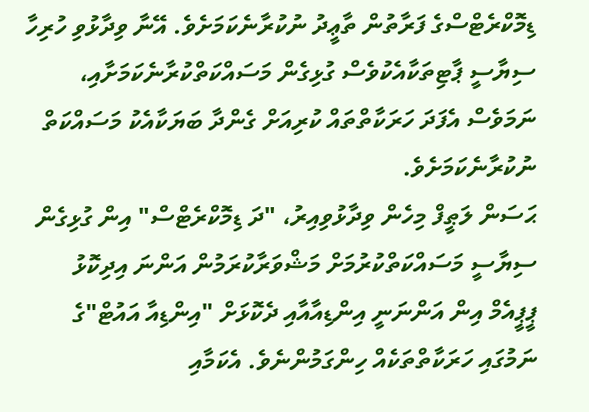ޑިމޮކްރެޓްސްގެ ފަރާތުން ތާޢީދު ނުކުރާނެކަމަށެވެ. އޭނާ ވިދާޅުވި ހުރިހާ ސިޔާސީ ޕާޓިތަކާއެކުވެސް ގުޅިގެން މަސައްކަތްކުރާނެކަމަށާއި، ނަމަވެސް އެފަދަ ހަރަކާތްތައް ކުރިއަށް ގެންދާ ބަޔަކާއެކު މަސައްކަތް ނުކުރާނެކަމަށެވެ.
ޙަސަން ލަޠީފް މިހެން ވިދާޅުވިއިރު، "ދަ ޑިމޮކްރެޓްސް" އިން ގުޅިގެން ސިޔާސީ މަސައްކަތްކުރުމަށް މަޝްވަރާކުރަމުން އަންނަ އިދިކޮޅު ޕީޕީއެމް އިން އަންނަނީ އިންޑިއާއާއި ދެކޮޅަށް "އިންޑިއާ އައުޓް"ގެ ނަމުގައި ހަރަކާތްތަކެއް ހިންގަމުންނެވެ. އެކަމާއި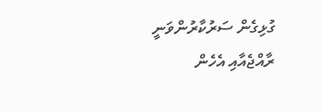ގުޅިގެން ސަރުކާރުންވަނީ ރާއްޖެއާއި އެހެން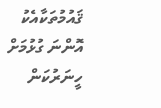ޤައުމުތަކާއެކު އޮންނަ ގުޅުމަށް ހީނަރުކަން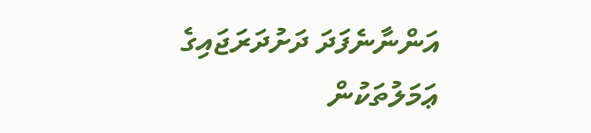އަންނާނެފަދަ ދަށުދަރަޖައިގެ ޢަމަލުތަކުން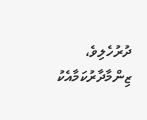ދުރުހެލިވެ، ޒިންމާދާރުކަމާއެކު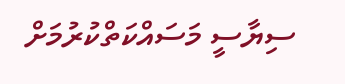ސިޔާސީ މަސައްކަތްކުރުމަށް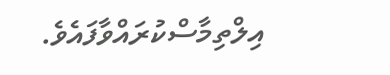އިލްތިމާސްކުރައްވާފައެވެ.